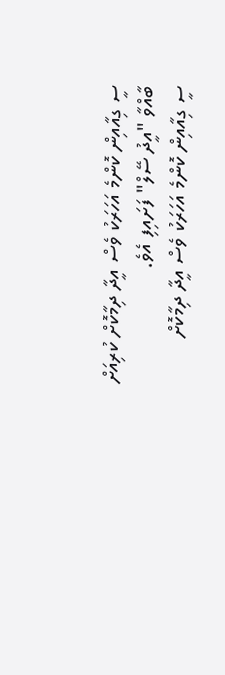ސީ ގިއާއިން ކޮންމެ އަހަރަކު ވެސް އީދާ ދިމާކޮށް ކުރިއަށް ބާއްވާ "އީދު ސޭލް" ފަށައިފި އެވެ.
ސީ ގިއާއިން ކޮންމެ އަހަރަކު ވެސް އީދާ ދިމާކޮށް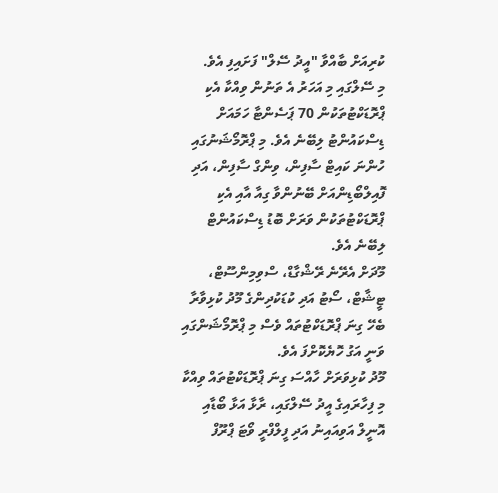ކުރިއަށް ބާއްވާ "އީދު ސޭލް" ފަށައިފި އެވެ.
މި ސޭލްގައި މި އަހަރު އެ ތަނުން ވިއްކާ އެކި ޕްރޮޑަކްޓުތަކުން 70 ޕަސެންޓާ ހަމައަށް ޑިސްކައުންޓު ލިބޭނެ އެވެ. މި ޕްރޮމޯޝަނުގައި ހުންނަ ކައިޓް ސާފިން، ވިންގް ސާފިން، އަދި ފޮއިލްބޯޑިންއަށް ބޭނުންވާ ގިއާ އާއި އެކި ޕްރޮޑަކްޓުތަކުން ވަރަށް ބޮޑު ޑިސްކައުންޓް ލިބޭނެ އެވެ.
މޫދަށް އެރޭނެ ރޭޝްގާޑް، ސްވިމިންސޫޓް، ޓީޝާޓް، ސޯޓު އަދި ކުޑަކުދިންގެ މޫދު ކުޅިވާރާ ބެހޭ ގިނަ ޕްރޮޑަކްޓުތައް ވެސް މި ޕްރޮމޯޝަންގައި ވަނީ އަގު ހޮޔެކޮށްފަ އެވެ.
މޫދު ކުޅިވަރަށް ހާއްސަ ގިނަ ޕްރޮޑަކްޓުތައް ވިއްކާ މި ފިހާރައިގެ އީދު ސޭލްގައި، ރާޅާ އަޅާ ބޯޑާއި އޮނީލް އަވިއައިނު އަދި ފީލްފްރީ ވޯޓަ ޕްރޫފް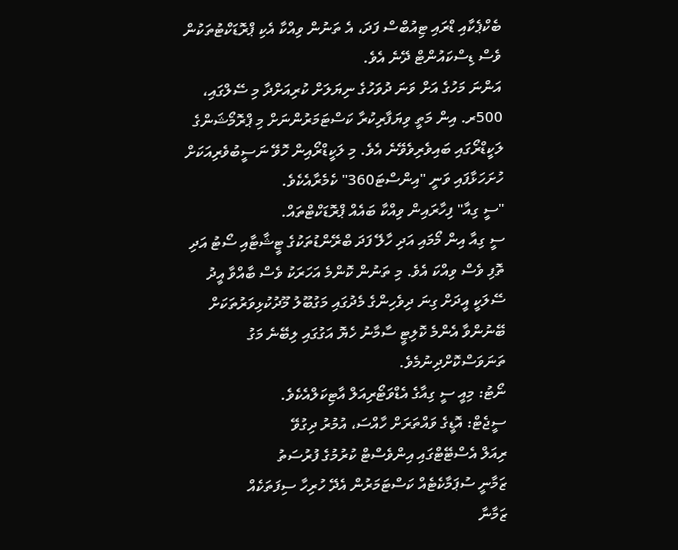ބެކްޕެކާއި ޑްރައި ޓިއުބްސް ފަދަ، އެ ތަނުން ވިއްކާ އެކި ޕްރޮޑަކްޓުތަކުން ވެސް ޑިސްކައުންޓް ދޭނެ އެވެ.
އަންނަ މަހުގެ އަށް ވަނަ ދުވަހުގެ ނިޔަލަށް ކުރިއަށްދާ މި ސޭލްގައި، 500ރ. އިން މަތީ ވިޔަފާރިކުރާ ކަސްޓަމަރުންނަށް މި ޕްރޮމޯޝަންގެ ލަކީޑްރޯގައި ބައިވެރިވެވޭނެ އެވެ. މި ލަކީޑްރޯއިން ހޮވޭ ނަސީބުވެރިއަކަށް ހުށަހަޅާފައި ވަނީ "އިންސްޓަ360" ކެމެރާއެކެވެ.
"ސީ ގިއާ" ފިހާރައިން ވިއްކާ ބައެއް ޕްރޮޑަކްޓްތައް.
ސީ ގިއާ އިން މޯމައި އަދި ހާލޭ ފަދަ ބްރޭންޑުތަކުގެ ޓީޝާޓާއި ސޯޓު އަދި ތޮފި ވެސް ވިއްކަ އެވެ. މި ތަނުން ކޮންމެ އަހަރަކު ވެސް ބާއްވާ އީދު ސޭލަކީ އީދަށް ގިނަ ދިވެހިންގެ މެދުގައި މަގުބޫލު މޫދުކުޅިވަރުތަކަށް ބޭނުންވާ އެންމެ ކޮލިޓީ ސާމާނު ހެޔޮ އަގުގައި ލިބޭނެ މަގު ތަނަވަސްކޮށްދިނުމެވެ.
ނޯޓު: މިއީ ސީ ގިއާގެ އެޑްވަޓޯރިއަލް އާޓިކަލްއެކެވެ.
ސީޖެޓް: އޮޑީގެ ވައްތަރަށް ހާއްސަ، އުމުރު ދިގުވޭ
ރިއަލް އެސްޓޭޓްގައި އިންވެސްޓް ކުރުމުގެ ފުރުސަތު
ޒަމާނީ ސުޕަމާކެޓެއް ކަސްޓަމަރުން އެދޭ ހުރިހާ ސިފަތަކެއް
ޒަމާނާ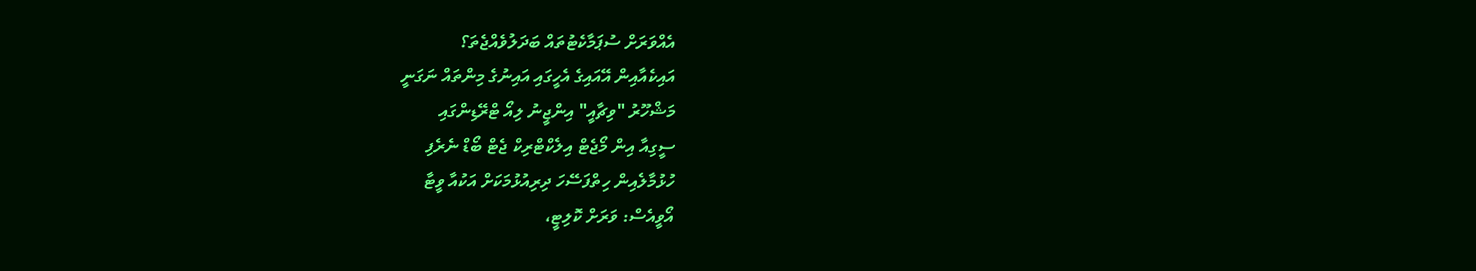އެއްވަރަށް ސުޕަމާކެޓުތައް ބަދަލުވެއްޖެތަ؟
އައިކެއާއިން އޭއައިގެ އެހީގައި އައިނުގެ މިންތައް ނަގަނީ
މަޝްހޫރު "ވިޗާއީ" އިންޖީނު ލިއޯ ޓްރޭޑިންގައި
ސީގިއާ އިން މޯޖެޓް އިލެކްޓްރިކް ޖެޓް ބޯޑް ނެރެފި
ހުޅުމާލެއިން ހިތްފަސޭހަ ދިރިއުޅުމަކަށް އަކުއާ ވީޓާ
އޯވީއެސް: ވަރަށް ކޮލިޓީ،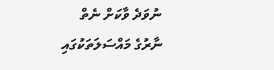ނުވަދެ ވާކަށް ނެތް
ނާރުގެ މައްސަލަތަކުގައި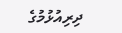ދިރިއުޅުމުގެ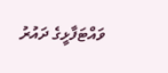ވައްޓަފާޅީގެ ދައުރު